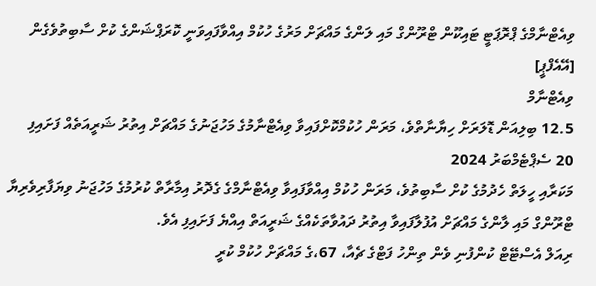ވިއެޓްނާމްގެ ޕްރޮޕަޓީ ޓައިކޫން ޓްރޫންގް މައި ލަންގެ މައްޗަށް މަރުގެ ހުކުމް އިއްވާފައިވަނީ ކޮރަޕްޝަންގެ ކުށް ސާބިތުވެގެން [އޭއެފްޕީ]
ވިއެޓްނާމް
12.5 ބިލިއަން ޑޮލަރަށް ހިޔާނާތްވެ، މަރަން ހުކުމްކޮށްފައިވާ ވިއެޓްނާމުގެ މަހުޖަނުގެ މައްޗަށް އިތުރު ޝަރީއަތެއް ފަށައިފި
20 ސެޕްޓެމްބަރު 2024
މަކަރާއި ހީލަތް ހެދުމުގެ ކުށް ސާބިތުވެ، މަރަން ހުކުމް އިއްވާފައިވާ ވިއެޓްނާމްގެ ގެދޮރު އިމާރާތް ކުރުމުގެ މަހުޖަނު ވިޔަފާރިވެރިޔާ ޓްރޫންގް މައި ލާންގެ މައްޗަށް އުފުލާފައިވާ އިތުރު ދައުވާތަކެއްގެ ޝަރީއަތް އިއްޔެ ފަށައިފި އެވެ.
ރިއަލް އެސްޓޭޓް ކުންފުނި ވެން ތިންހު ފަޓްގެ ޗެއާ، 67،ގެ މައްޗަށް ހުކުމް ކުރީ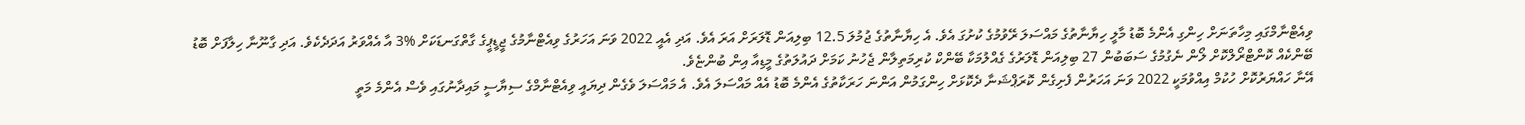ވިއެޓްނާމްގައި މިހާތަނަށް ހިންގި އެންމެ ބޮޑު މާލީ ހިޔާނާތުގެ މައްސަލަ ރޭވުމުގެ ކުށުގަ އެވެ. އެ ހިޔާނާތުގެ ޖުމުލަ 12.5 ބިލިއަން ޑޮލަރަށް އަރަ އެވެ. އަދި އެއީ 2022 ވަނަ އަހަރުގެ ވިއެޓްނާމުގެ ޖީޑީޕީގެ ގާތްގަނޑަކަށް %3 އާ އެއްވަރު އަދަދެކެވެ. އަދި ގާނޫނާ ހިލާފަށް ބޮޑު ބޭންކެއް ކޮންޓްރޯލްކޮށް ލޯން ނެގުމުގެ ސަބަބުން 27 ބިލިއަން ޑޮލަރުގެ ގެއްލުމަކާ ބޭންކް ކުރިމަތިލާން ޖެހުނު ކަމަށް ދައުލަތުގެ މީޑިއާ އިން ބުންޏެވެ.
އޭނާ ހައްޔަރުކޮށް ހުކުމް އިއްވުމަކީ 2022 ވަނަ އަހަރުން ފެށިގެން ކޮރަޕްޝަނާ ދެކޮޅަށް ހިންގަމުން އަންނަ ހަރަކާތުގެ އެންމެ ބޮޑު އެއް މައްސަލަ އެވެ. އެ މައްސަލަ ވެގެން ދިޔައީ ވިއެޓްނާމްގެ ސިޔާސީ މައިދާނުގައި ވެސް އެންމެ މަތީ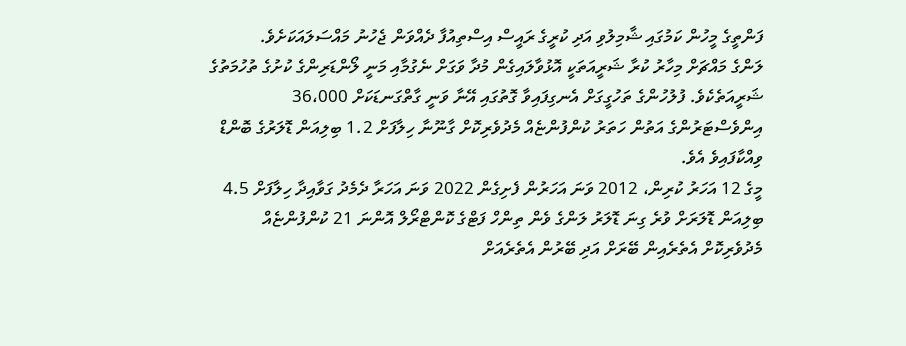ފަންތީގެ މީހުން ކަމުގައި ޝާމިލުވި އަދި ކުރީގެ ރައީސް އިސްތިއުފާ ދެއްވަން ޖެހުނު މައްސަލައަކަށެވެ.
ލަންގެ މައްޗަށް މިހާރު ކުރާ ޝަރީއަތަކީ އޮޅުވާލައިގެން މުދާ ވަގަށް ނެގުމާއި މަނީ ލޯންޑަރިންގެ ކުށުގެ ތުހުމަތުގެ ޝަރީއަތެކެވެ. ފުލުހުންގެ ތަހުގީގަށް އެނގިފައިވާ ގޮތުގައި އޭނާ ވަނީ ގާތްގަނޑަކަށް 36،000 އިންވެސްޓަރުންގެ އަތުން ހަތަރު ކުންފުންޏެއް މެދުވެރިކޮށް ގާނޫނާ ހިލާފަށް 1.2 ބިލިއަން ޑޮލަރުގެ ބޮންޑް ވިއްކާފައިވެ އެވެ.
މީގެ 12 އަހަރު ކުރިން، 2012 ވަނަ އަހަރުން ފެށިގެން 2022 ވަނަ އަހަރާ ދެމެދު ގަވާއިދާ ހިލާފަށް 4.5 ބިލިއަން ޑޮލަރަށް ވުރެ ގިނަ ޑޮލަރު ލަންގެ ވެން ތިންހް ފަޓްގެ ކޮންޓްރޯލް އޮންނަ 21 ކުންފުންޏެއް މެދުވެރިކޮށް އެތެރެއިން ބޭރަށް އަދި ބޭރުން އެތެރެއަށް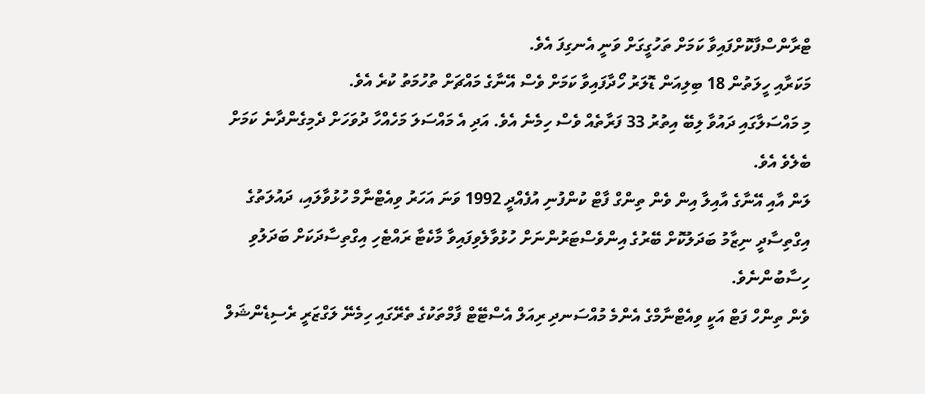ޓްރާންސްފާކޮށްފައިވާ ކަމަށް ތަހުގީގަށް ވަނީ އެނގިފަ އެވެ.
މަކަރާއި ހީލަތުން 18 ބިލިއަން ޑޮލަރު ހޯދާފައިވާ ކަމަށް ވެސް އޭނާގެ މައްޗަށް ތުހުމަތު ކުރެ އެވެ.
މި މައްސަލާގައި ދައުވާ ލިބޭ އިތުރު 33 ފަރާތެއް ވެސް ހިމެނެ އެވެ. އަދި އެ މައްސަލަ މަހެއްހާ ދުވަހަށް ދެމިގެންދާނެ ކަމަށް ބެލެވެ އެވެ.
ލަން އާއި އޭނާގެ އާއިލާ އިން ވެން ތިންގް ފާޓް ކުންފުނި އުފެއްދީ 1992 ވަނަ އަހަރު ވިއެޓްނާމް ހުޅުވާލައި، ދައުލަތުގެ އިގްތިސާދީ ނިޒާމު ބަދަލުކޮށް ބޭރުގެ އިންވެސްޓަރުންނަށް ހުޅުވާލެވިފައިވާ މާކެޓާ ރައްޓެހި އިގްތިސާދަކަށް ބަދަލުވި ހިސާބުންނެވެ.
ވެން ތިންހް ފަޓް އަކީ ވިއެޓްނާމްގެ އެންމެ މުއްސަނދި ރިއަލް އެސްޓޭޓް ފާމްތަކުގެ ތެރޭގައި ހިމެނޭ ލަގްޒަރީ ރެސިޑެންޝަލް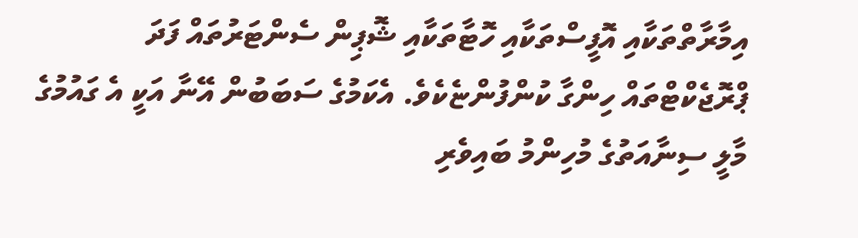އިމާރާތްތަކާއި އޮފީސްތަކާއި ހޮޓާތަކާއި ޝޮޕިން ސެންޓަރުތައް ފަދަ ޕްރޮޖެކްޓްތައް ހިންގާ ކުންފުންޏެކެވެ. އެކަމުގެ ސަބަބުން އޭނާ އަކީ އެ ގައުމުގެ މާލީ ސިނާއަތުގެ މުހިންމު ބައިވެރި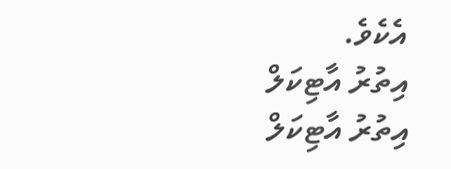އެކެވެ.
އިތުރު އާޓިކަލް
އިތުރު އާޓިކަލް